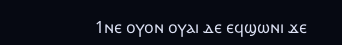1ⲛⲉ ⲟⲩⲟⲛ ⲟⲩⲁⲓ ⲇⲉ ⲉϥϣⲱⲛⲓ ϫⲉ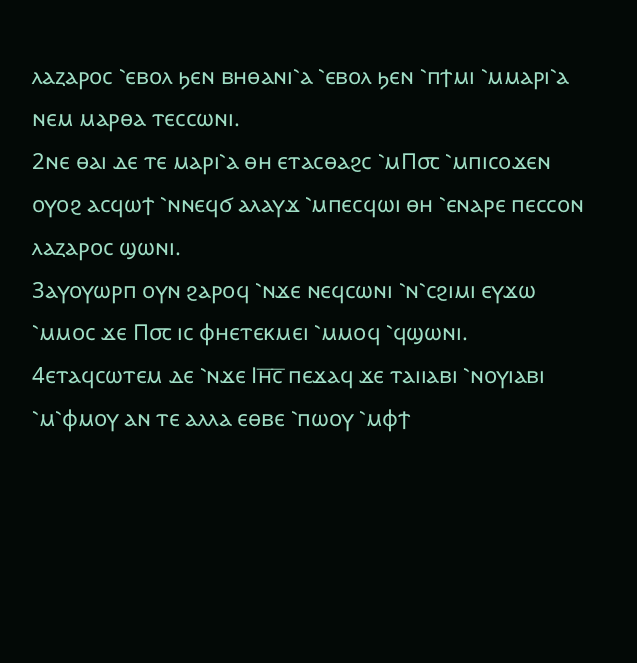ⲗⲁⲍⲁⲣⲟⲥ ⳿ⲉⲃⲟⲗ ϧⲉⲛ ⲃⲏⲑⲁⲛⲓ⳿ⲁ ⳿ⲉⲃⲟⲗ ϧⲉⲛ ⳿ⲡϯⲙⲓ ⳿ⲙⲙⲁⲣⲓ⳿ⲁ ⲛⲉⲙ ⲙⲁⲣⲑⲁ ⲧⲉⲥⲥⲱⲛⲓ.
2ⲛⲉ ⲑⲁⲓ ⲇⲉ ⲧⲉ ⲙⲁⲣⲓ⳿ⲁ ⲑⲏ ⲉⲧⲁⲥⲑⲁϩⲥ ⳿ⲙⲠ⳪ ⳿ⲙⲡⲓⲥⲟϫⲉⲛ ⲟⲩⲟϩ ⲁⲥϥⲱϯ ⳿ⲛⲛⲉϥϭ ⲁⲗⲁⲩϫ ⳿ⲙⲡⲉⲥϥⲱⲓ ⲑⲏ ⳿ⲉⲛⲁⲣⲉ ⲡⲉⲥⲥⲟⲛ ⲗⲁⲍⲁⲣⲟⲥ ϣⲱⲛⲓ.
3ⲁⲩⲟⲩⲱⲣⲡ ⲟⲩⲛ ϩⲁⲣⲟϥ ⳿ⲛϫⲉ ⲛⲉϥⲥⲱⲛⲓ ⳿ⲛ⳿ⲥϩⲓⲙⲓ ⲉⲩϫⲱ ⳿ⲙⲙⲟⲥ ϫⲉ Ⲡ⳪ ⲓⲥ ⲫⲏⲉⲧⲉⲕⲙⲉⲓ ⳿ⲙⲙⲟϥ ⳿ϥϣⲱⲛⲓ.
4ⲉⲧⲁϥⲥⲱⲧⲉⲙ ⲇⲉ ⳿ⲛϫⲉ Ⲓⲏ̅ⲥ̅ ⲡⲉϫⲁϥ ϫⲉ ⲧⲁⲓⲓⲁⲃⲓ ⳿ⲛⲟⲩⲓⲁⲃⲓ ⳿ⲙ⳿ⲫⲙⲟⲩ ⲁⲛ ⲧⲉ ⲁⲗⲗⲁ ⲉⲑⲃⲉ ⳿ⲡⲱⲟⲩ ⳿ⲙⲫϯ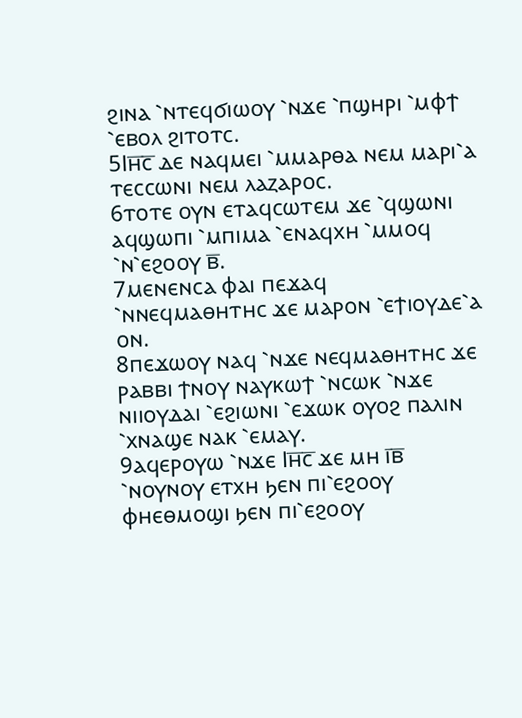ϩⲓⲛⲁ ⳿ⲛⲧⲉϥϭⲓⲱⲟⲩ ⳿ⲛϫⲉ ⳿ⲡϣⲏⲣⲓ ⳿ⲙⲫϯ ⳿ⲉⲃⲟⲗ ϩⲓⲧⲟⲧⲥ.
5Ⲓⲏ̅ⲥ̅ ⲇⲉ ⲛⲁϥⲙⲉⲓ ⳿ⲙⲙⲁⲣⲑⲁ ⲛⲉⲙ ⲙⲁⲣⲓ⳿ⲁ ⲧⲉⲥⲥⲱⲛⲓ ⲛⲉⲙ ⲗⲁⲍⲁⲣⲟⲥ.
6ⲧⲟⲧⲉ ⲟⲩⲛ ⲉⲧⲁϥⲥⲱⲧⲉⲙ ϫⲉ ⳿ϥϣⲱⲛⲓ ⲁϥϣⲱⲡⲓ ⳿ⲙⲡⲓⲙⲁ ⳿ⲉⲛⲁϥⲭⲏ ⳿ⲙⲙⲟϥ ⳿ⲛ⳿ⲉϩⲟⲟⲩ ⲃ̅.
7ⲙⲉⲛⲉⲛⲥⲁ ⲫⲁⲓ ⲡⲉϫⲁϥ ⳿ⲛⲛⲉϥⲙⲁⲑⲏⲧⲏⲥ ϫⲉ ⲙⲁⲣⲟⲛ ⳿ⲉϯⲓⲟⲩⲇⲉ⳿ⲁ ⲟⲛ.
8ⲡⲉϫⲱⲟⲩ ⲛⲁϥ ⳿ⲛϫⲉ ⲛⲉϥⲙⲁⲑⲏⲧⲏⲥ ϫⲉ ⲣⲁⲃⲃⲓ ϯⲛⲟⲩ ⲛⲁⲩⲕⲱϯ ⳿ⲛⲥⲱⲕ ⳿ⲛϫⲉ ⲛⲓⲓⲟⲩⲇⲁⲓ ⳿ⲉϩⲓⲱⲛⲓ ⳿ⲉϫⲱⲕ ⲟⲩⲟϩ ⲡⲁⲗⲓⲛ ⳿ⲭⲛⲁϣⲉ ⲛⲁⲕ ⳿ⲉⲙⲁⲩ.
9ⲁϥⲉⲣⲟⲩⲱ ⳿ⲛϫⲉ Ⲓⲏ̅ⲥ̅ ϫⲉ ⲙⲏ ⲓ̅ⲃ̅ ⳿ⲛⲟⲩⲛⲟⲩ ⲉⲧⲭⲏ ϧⲉⲛ ⲡⲓ⳿ⲉϩⲟⲟⲩ ⲫⲏⲉⲑⲙⲟϣⲓ ϧⲉⲛ ⲡⲓ⳿ⲉϩⲟⲟⲩ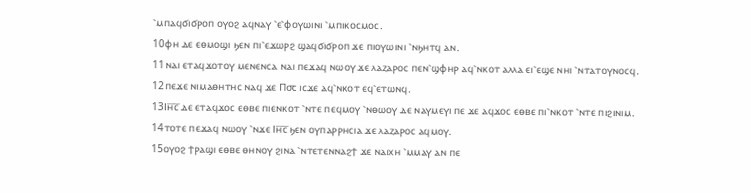⳿ⲙⲡⲁϥϭⲓϭⲣⲟⲡ ⲟⲩⲟϩ ⲁϥⲛⲁⲩ ⳿ⲉ⳿ⲫⲟⲩⲱⲓⲛⲓ ⳿ⲙⲡⲓⲕⲟⲥⲙⲟⲥ.
10ⲫⲏ ⲇⲉ ⲉⲑⲙⲟϣⲓ ϧⲉⲛ ⲡⲓ⳿ⲉϫⲱⲣϩ ϣⲁϥϭⲓϭⲣⲟⲡ ϫⲉ ⲡⲓⲟⲩⲱⲓⲛⲓ ⳿ⲛϧⲏⲧϥ ⲁⲛ.
11ⲛⲁⲓ ⲉⲧⲁϥϫⲟⲧⲟⲩ ⲙⲉⲛⲉⲛⲥⲁ ⲛⲁⲓ ⲡⲉϫⲁϥ ⲛⲱⲟⲩ ϫⲉ ⲗⲁⲍⲁⲣⲟⲥ ⲡⲉⲛ⳿ϣⲫⲏⲣ ⲁϥ⳿ⲛⲕⲟⲧ ⲁⲗⲗⲁ ⲉⲓ⳿ⲉϣⲉ ⲛⲏⲓ ⳿ⲛⲧⲁⲧⲟⲩⲛⲟⲥϥ.
12ⲡⲉϫⲉ ⲛⲓⲙⲁⲑⲏⲧⲏⲥ ⲛⲁϥ ϫⲉ Ⲡ⳪ ⲓⲥϫⲉ ⲁϥ⳿ⲛⲕⲟⲧ ⲉϥ⳿ⲉⲧⲱⲛϥ.
13Ⲓⲏ̅ⲥ̅ ⲇⲉ ⲉⲧⲁϥϫⲟⲥ ⲉⲑⲃⲉ ⲡⲓⲉⲛⲕⲟⲧ ⳿ⲛⲧⲉ ⲡⲉϥⲙⲟⲩ ⳿ⲛⲑⲱⲟⲩ ⲇⲉ ⲛⲁⲩⲙⲉⲩⲓ ⲡⲉ ϫⲉ ⲁϥϫⲟⲥ ⲉⲑⲃⲉ ⲡⲓ⳿ⲛⲕⲟⲧ ⳿ⲛⲧⲉ ⲡⲓϩⲓⲛⲓⲙ.
14ⲧⲟⲧⲉ ⲡⲉϫⲁϥ ⲛⲱⲟⲩ ⳿ⲛϫⲉ Ⲓⲏ̅ⲥ̅ ϧⲉⲛ ⲟⲩⲡⲁⲣⲣⲏⲥⲓⲁ ϫⲉ ⲗⲁⲍⲁⲣⲟⲥ ⲁϥⲙⲟⲩ.
15ⲟⲩⲟϩ ϯⲣⲁϣⲓ ⲉⲑⲃⲉ ⲑⲏⲛⲟⲩ ϩⲓⲛⲁ ⳿ⲛⲧⲉⲧⲉⲛⲛⲁϩϯ ϫⲉ ⲛⲁⲓⲭⲏ ⳿ⲙⲙⲁⲩ ⲁⲛ ⲡⲉ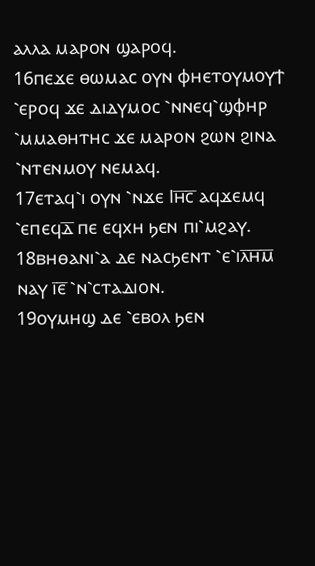ⲁⲗⲗⲁ ⲙⲁⲣⲟⲛ ϣⲁⲣⲟϥ.
16ⲡⲉϫⲉ ⲑⲱⲙⲁⲥ ⲟⲩⲛ ⲫⲏⲉⲧⲟⲩⲙⲟⲩϯ ⳿ⲉⲣⲟϥ ϫⲉ ⲇⲓⲇⲩⲙⲟⲥ ⳿ⲛⲛⲉϥ⳿ϣⲫⲏⲣ ⳿ⲙⲙⲁⲑⲏⲧⲏⲥ ϫⲉ ⲙⲁⲣⲟⲛ ϩⲱⲛ ϩⲓⲛⲁ ⳿ⲛⲧⲉⲛⲙⲟⲩ ⲛⲉⲙⲁϥ.
17ⲉⲧⲁϥ⳿ⲓ ⲟⲩⲛ ⳿ⲛϫⲉ Ⲓⲏ̅ⲥ̅ ⲁϥϫⲉⲙϥ ⳿ⲉⲡⲉϥⲇ̅ ⲡⲉ ⲉϥⲭⲏ ϧⲉⲛ ⲡⲓ⳿ⲙϩⲁⲩ.
18ⲃⲏⲑⲁⲛⲓ⳿ⲁ ⲇⲉ ⲛⲁⲥϧⲉⲛⲧ ⳿ⲉ⳿ⲓⲗ̅ⲏ̅ⲙ̅ ⲛⲁⲩ ⲓ̅ⲉ̅ ⳿ⲛ⳿ⲥⲧⲁⲇⲓⲟⲛ.
19ⲟⲩⲙⲏϣ ⲇⲉ ⳿ⲉⲃⲟⲗ ϧⲉⲛ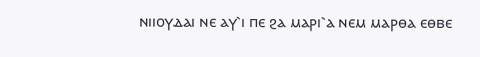ⲛⲓⲓⲟⲩⲇⲁⲓ ⲛⲉ ⲁⲩ⳿ⲓ ⲡⲉ ϩⲁ ⲙⲁⲣⲓ⳿ⲁ ⲛⲉⲙ ⲙⲁⲣⲑⲁ ⲉⲑⲃⲉ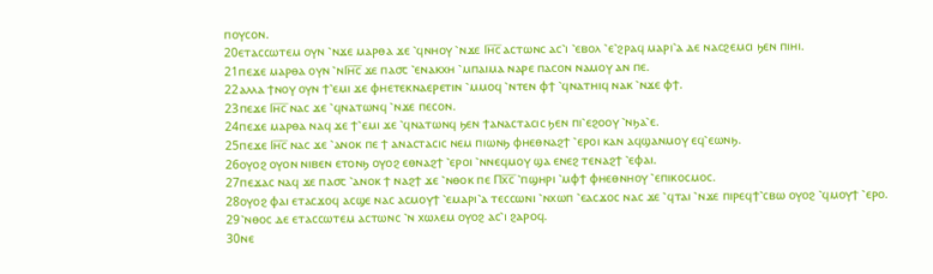ⲡⲟⲩⲥⲟⲛ.
20ⲉⲧⲁⲥⲥⲱⲧⲉⲙ ⲟⲩⲛ ⳿ⲛϫⲉ ⲙⲁⲣⲑⲁ ϫⲉ ⳿ϥⲛⲏⲟⲩ ⳿ⲛϫⲉ Ⲓⲏ̅ⲥ̅ ⲁⲥⲧⲱⲛⲥ ⲁⲥ⳿ⲓ ⳿ⲉⲃⲟⲗ ⳿ⲉ⳿ϩⲣⲁϥ ⲙⲁⲣⲓ⳿ⲁ ⲇⲉ ⲛⲁⲥϩⲉⲙⲥⲓ ϧⲉⲛ ⲡⲓⲏⲓ.
21ⲡⲉϫⲉ ⲙⲁⲣⲑⲁ ⲟⲩⲛ ⳿ⲛⲒⲏ̅ⲥ̅ ϫⲉ ⲡⲁ⳪ ⳿ⲉⲛⲁⲕⲭⲏ ⳿ⲙⲡⲁⲓⲙⲁ ⲛⲁⲣⲉ ⲡⲁⲥⲟⲛ ⲛⲁⲙⲟⲩ ⲁⲛ ⲡⲉ.
22ⲁⲗⲗⲁ ϯⲛⲟⲩ ⲟⲩⲛ ϯ⳿ⲉⲙⲓ ϫⲉ ⲫⲏⲉⲧⲉⲕⲛⲁⲉⲣⲉⲧⲓⲛ ⳿ⲙⲙⲟϥ ⳿ⲛⲧⲉⲛ ⲫϯ ⳿ϥⲛⲁⲧⲏⲓϥ ⲛⲁⲕ ⳿ⲛϫⲉ ⲫϯ.
23ⲡⲉϫⲉ Ⲓⲏ̅ⲥ̅ ⲛⲁⲥ ϫⲉ ⳿ϥⲛⲁⲧⲱⲛϥ ⳿ⲛϫⲉ ⲡⲉⲥⲟⲛ.
24ⲡⲉϫⲉ ⲙⲁⲣⲑⲁ ⲛⲁϥ ϫⲉ ϯ⳿ⲉⲙⲓ ϫⲉ ⳿ϥⲛⲁⲧⲱⲛϥ ϧⲉⲛ ϯⲁⲛⲁⲥⲧⲁⲥⲓⲥ ϧⲉⲛ ⲡⲓ⳿ⲉϩⲟⲟⲩ ⳿ⲛϧⲁ⳿ⲉ.
25ⲡⲉϫⲉ Ⲓⲏ̅ⲥ̅ ⲛⲁⲥ ϫⲉ ⳿ⲁⲛⲟⲕ ⲡⲉ ϯ ⲁⲛⲁⲥⲧⲁⲥⲓⲥ ⲛⲉⲙ ⲡⲓⲱⲛϧ ⲫⲏⲉⲑⲛⲁϩϯ ⳿ⲉⲣⲟⲓ ⲕⲁⲛ ⲁϥϣⲁⲛⲙⲟⲩ ⲉϥ⳿ⲉⲱⲛϧ.
26ⲟⲩⲟϩ ⲟⲩⲟⲛ ⲛⲓⲃⲉⲛ ⲉⲧⲟⲛϧ ⲟⲩⲟϩ ⲉⲑⲛⲁϩϯ ⳿ⲉⲣⲟⲓ ⳿ⲛⲛⲉϥⲙⲟⲩ ϣⲁ ⲉⲛⲉϩ ⲧⲉⲛⲁϩϯ ⳿ⲉⲫⲁⲓ.
27ⲡⲉϫⲁⲥ ⲛⲁϥ ϫⲉ ⲡⲁ⳪ ⳿ⲁⲛⲟⲕ ϯ ⲛⲁϩϯ ϫⲉ ⳿ⲛⲑⲟⲕ ⲡⲉ Ⲡⲭ̅ⲥ̅ ⳿ⲡϣⲏⲣⲓ ⳿ⲙⲫϯ ⲫⲏⲉⲑⲛⲏⲟⲩ ⳿ⲉⲡⲓⲕⲟⲥⲙⲟⲥ.
28ⲟⲩⲟϩ ⲫⲁⲓ ⲉⲧⲁⲥϫⲟϥ ⲁⲥϣⲉ ⲛⲁⲥ ⲁⲥⲙⲟⲩϯ ⳿ⲉⲙⲁⲣⲓ⳿ⲁ ⲧⲉⲥⲥⲱⲛⲓ ⳿ⲛⲭⲱⲡ ⳿ⲉⲁⲥϫⲟⲥ ⲛⲁⲥ ϫⲉ ⳿ϥⲧⲁⲓ ⳿ⲛϫⲉ ⲡⲓⲣⲉϥϯ⳿ⲥⲃⲱ ⲟⲩⲟϩ ⳿ϥⲙⲟⲩϯ ⳿ⲉⲣⲟ.
29⳿ⲛⲑⲟⲥ ⲇⲉ ⲉⲧⲁⲥⲥⲱⲧⲉⲙ ⲁⲥⲧⲱⲛⲥ ⳿ⲛ ⲭⲱⲗⲉⲙ ⲟⲩⲟϩ ⲁⲥ⳿ⲓ ϩⲁⲣⲟϥ.
30ⲛⲉ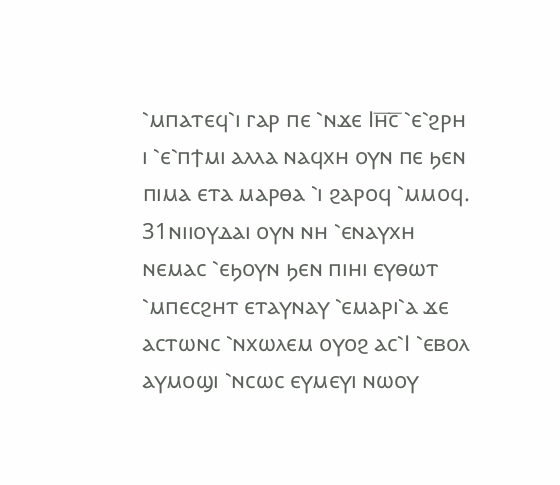⳿ⲙⲡⲁⲧⲉϥ⳿ⲓ ⲅⲁⲣ ⲡⲉ ⳿ⲛϫⲉ Ⲓⲏ̅ⲥ̅ ⳿ⲉ⳿ϩⲣⲏ ⲓ ⳿ⲉ⳿ⲡϯⲙⲓ ⲁⲗⲗⲁ ⲛⲁϥⲭⲏ ⲟⲩⲛ ⲡⲉ ϧⲉⲛ ⲡⲓⲙⲁ ⲉⲧⲁ ⲙⲁⲣⲑⲁ ⳿ⲓ ϩⲁⲣⲟϥ ⳿ⲙⲙⲟϥ.
31ⲛⲓⲓⲟⲩⲇⲁⲓ ⲟⲩⲛ ⲛⲏ ⳿ⲉⲛⲁⲩⲭⲏ ⲛⲉⲙⲁⲥ ⳿ⲉϧⲟⲩⲛ ϧⲉⲛ ⲡⲓⲏⲓ ⲉⲩⲑⲱⲧ ⳿ⲙⲡⲉⲥϩⲏⲧ ⲉⲧⲁⲩⲛⲁⲩ ⳿ⲉⲙⲁⲣⲓ⳿ⲁ ϫⲉ ⲁⲥⲧⲱⲛⲥ ⳿ⲛⲭⲱⲗⲉⲙ ⲟⲩⲟϩ ⲁⲥ⳿Ⲓ ⳿ⲉⲃⲟⲗ ⲁⲩⲙⲟϣⲓ ⳿ⲛⲥⲱⲥ ⲉⲩⲙⲉⲩⲓ ⲛⲱⲟⲩ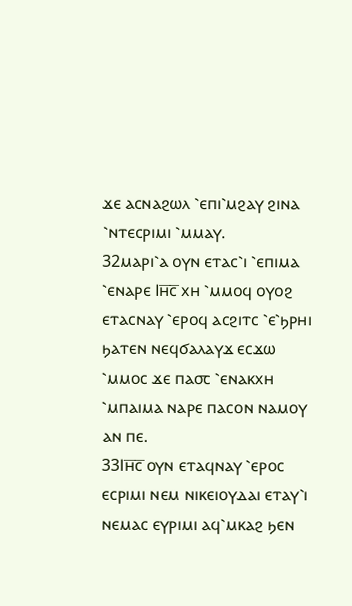ϫⲉ ⲁⲥⲛⲁϩⲱⲗ ⳿ⲉⲡⲓ⳿ⲙϩⲁⲩ ϩⲓⲛⲁ ⳿ⲛⲧⲉⲥⲣⲓⲙⲓ ⳿ⲙⲙⲁⲩ.
32ⲙⲁⲣⲓ⳿ⲁ ⲟⲩⲛ ⲉⲧⲁⲥ⳿ⲓ ⳿ⲉⲡⲓⲙⲁ ⳿ⲉⲛⲁⲣⲉ Ⲓⲏ̅ⲥ̅ ⲭⲏ ⳿ⲙⲙⲟϥ ⲟⲩⲟϩ ⲉⲧⲁⲥⲛⲁⲩ ⳿ⲉⲣⲟϥ ⲁⲥϩⲓⲧⲥ ⳿ⲉ⳿ϧⲣⲏⲓ ϧⲁⲧⲉⲛ ⲛⲉϥϭⲁⲗⲁⲩϫ ⲉⲥϫⲱ ⳿ⲙⲙⲟⲥ ϫⲉ ⲡⲁ⳪ ⳿ⲉⲛⲁⲕⲭⲏ ⳿ⲙⲡⲁⲓⲙⲁ ⲛⲁⲣⲉ ⲡⲁⲥⲟⲛ ⲛⲁⲙⲟⲩ ⲁⲛ ⲡⲉ.
33Ⲓⲏ̅ⲥ̅ ⲟⲩⲛ ⲉⲧⲁϥⲛⲁⲩ ⳿ⲉⲣⲟⲥ ⲉⲥⲣⲓⲙⲓ ⲛⲉⲙ ⲛⲓⲕⲉⲓⲟⲩⲇⲁⲓ ⲉⲧⲁⲩ⳿ⲓ ⲛⲉⲙⲁⲥ ⲉⲩⲣⲓⲙⲓ ⲁϥ⳿ⲙⲕⲁϩ ϧⲉⲛ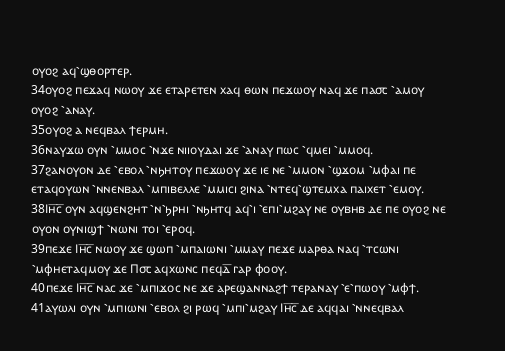ⲟⲩⲟϩ ⲁϥ⳿ϣⲑⲟⲣⲧⲉⲣ.
34ⲟⲩⲟϩ ⲡⲉϫⲁϥ ⲛⲱⲟⲩ ϫⲉ ⲉⲧⲁⲣⲉⲧⲉⲛ ⲭⲁϥ ⲑⲱⲛ ⲡⲉϫⲱⲟⲩ ⲛⲁϥ ϫⲉ ⲡⲁ⳪ ⳿ⲁⲙⲟⲩ ⲟⲩⲟϩ ⳿ⲁⲛⲁⲩ.
35ⲟⲩⲟϩ ⲁ ⲛⲉϥⲃⲁⲗ ϯⲉⲣⲙⲏ.
36ⲛⲁⲩϫⲱ ⲟⲩⲛ ⳿ⲙⲙⲟⲥ ⳿ⲛϫⲉ ⲛⲓⲓⲟⲩⲇⲁⲓ ϫⲉ ⳿ⲁⲛⲁⲩ ⲡⲱⲥ ⳿ϥⲙⲉⲓ ⳿ⲙⲙⲟϥ.
37ϩⲁⲛⲟⲩⲟⲛ ⲇⲉ ⳿ⲉⲃⲟⲗ ⳿ⲛϧⲏⲧⲟⲩ ⲡⲉϫⲱⲟⲩ ϫⲉ ⲓⲉ ⲛⲉ ⳿ⲙⲙⲟⲛ ⳿ϣϫⲟⲙ ⳿ⲙⲫⲁⲓ ⲡⲉ ⲉⲧⲁϥⲟⲩⲱⲛ ⳿ⲛⲛⲉⲛⲃⲁⲗ ⳿ⲙⲡⲓⲃⲉⲗⲗⲉ ⳿ⲙⲙⲓⲥⲓ ϩⲓⲛⲁ ⳿ⲛⲧⲉϥ⳿ϣⲧⲉⲙⲭⲁ ⲡⲁⲓⲭⲉⲧ ⳿ⲉⲙⲟⲩ.
38Ⲓⲏ̅ⲥ̅ ⲟⲩⲛ ⲁϥϣⲉⲛϩⲏⲧ ⳿ⲛ⳿ϧⲣⲏⲓ ⳿ⲛϧⲏⲧϥ ⲁϥ⳿ⲓ ⳿ⲉⲡⲓ⳿ⲙϩⲁⲩ ⲛⲉ ⲟⲩⲃⲏⲃ ⲇⲉ ⲡⲉ ⲟⲩⲟϩ ⲛⲉ ⲟⲩⲟⲛ ⲟⲩⲛⲓϣϯ ⳿ⲛⲱⲛⲓ ⲧⲟⲓ ⳿ⲉⲣⲟϥ.
39ⲡⲉϫⲉ Ⲓⲏ̅ⲥ̅ ⲛⲱⲟⲩ ϫⲉ ϣⲱⲡ ⳿ⲙⲡⲁⲓⲱⲛⲓ ⳿ⲙⲙⲁⲩ ⲡⲉϫⲉ ⲙⲁⲣⲑⲁ ⲛⲁϥ ⳿ⲧⲥⲱⲛⲓ ⳿ⲙⲫⲏⲉⲧⲁϥⲙⲟⲩ ϫⲉ Ⲡ⳪ ⲁϥⲭⲱⲛⲥ ⲡⲉϥⲇ̅ ⲅⲁⲣ ⲫⲟⲟⲩ.
40ⲡⲉϫⲉ Ⲓⲏ̅ⲥ̅ ⲛⲁⲥ ϫⲉ ⳿ⲙⲡⲓϫⲟⲥ ⲛⲉ ϫⲉ ⲁⲣⲉϣⲁⲛⲛⲁϩϯ ⲧⲉⲣⲁⲛⲁⲩ ⳿ⲉ⳿ⲡⲱⲟⲩ ⳿ⲙⲫϯ.
41ⲁⲩⲱⲗⲓ ⲟⲩⲛ ⳿ⲙⲡⲓⲱⲛⲓ ⳿ⲉⲃⲟⲗ ϩⲓ ⲣⲱϥ ⳿ⲙⲡⲓ⳿ⲙϩⲁⲩ Ⲓⲏ̅ⲥ̅ ⲇⲉ ⲁϥϥⲁⲓ ⳿ⲛⲛⲉϥⲃⲁⲗ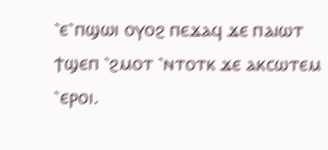⳿ⲉ⳿ⲡϣⲱⲓ ⲟⲩⲟϩ ⲡⲉϫⲁϥ ϫⲉ ⲡⲁⲓⲱⲧ ϯϣⲉⲡ ⳿ϩⲙⲟⲧ ⳿ⲛⲧⲟⲧⲕ ϫⲉ ⲁⲕⲥⲱⲧⲉⲙ ⳿ⲉⲣⲟⲓ.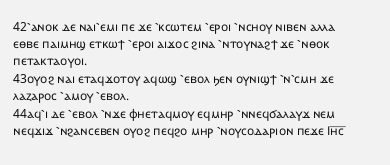42⳿ⲁⲛⲟⲕ ⲇⲉ ⲛⲁⲓ⳿ⲉⲙⲓ ⲡⲉ ϫⲉ ⳿ⲕⲥⲱⲧⲉⲙ ⳿ⲉⲣⲟⲓ ⳿ⲛⲥⲏⲟⲩ ⲛⲓⲃⲉⲛ ⲁⲗⲗⲁ ⲉⲑⲃⲉ ⲡⲁⲓⲙⲏϣ ⲉⲧⲕⲱϯ ⳿ⲉⲣⲟⲓ ⲁⲓϫⲟⲥ ϩⲓⲛⲁ ⳿ⲛⲧⲟⲩⲛⲁϩϯ ϫⲉ ⳿ⲛⲑⲟⲕ ⲡⲉⲧⲁⲕⲧⲁⲟⲩⲟⲓ.
43ⲟⲩⲟϩ ⲛⲁⲓ ⲉⲧⲁϥϫⲟⲧⲟⲩ ⲁϥⲱϣ ⳿ⲉⲃⲟⲗ ϧⲉⲛ ⲟⲩⲛⲓϣϯ ⳿ⲛ⳿ⲥⲙⲏ ϫⲉ ⲗⲁⲍⲁⲣⲟⲥ ⳿ⲁⲙⲟⲩ ⳿ⲉⲃⲟⲗ.
44ⲁϥ⳿ⲓ ⲇⲉ ⳿ⲉⲃⲟⲗ ⳿ⲛϫⲉ ⲫⲏⲉⲧⲁϥⲙⲟⲩ ⲉϥⲙⲏⲣ ⳿ⲛⲛⲉϥϭⲁⲗⲁⲩϫ ⲛⲉⲙ ⲛⲉϥϫⲓϫ ⳿ⲛϩⲁⲛⲥⲉⲃⲉⲛ ⲟⲩⲟϩ ⲡⲉϥϩⲟ ⲙⲏⲣ ⳿ⲛⲟⲩⲥⲟⲇⲁⲣⲓⲟⲛ ⲡⲉϫⲉ Ⲓⲏ̅ⲥ̅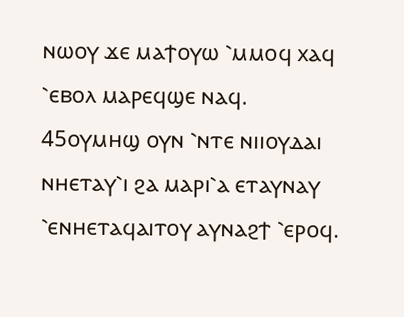ⲛⲱⲟⲩ ϫⲉ ⲙⲁϯⲟⲩⲱ ⳿ⲙⲙⲟϥ ⲭⲁϥ ⳿ⲉⲃⲟⲗ ⲙⲁⲣⲉϥϣⲉ ⲛⲁϥ.
45ⲟⲩⲙⲏϣ ⲟⲩⲛ ⳿ⲛⲧⲉ ⲛⲓⲓⲟⲩⲇⲁⲓ ⲛⲏⲉⲧⲁⲩ⳿ⲓ ϩⲁ ⲙⲁⲣⲓ⳿ⲁ ⲉⲧⲁⲩⲛⲁⲩ ⳿ⲉⲛⲏⲉⲧⲁϥⲁⲓⲧⲟⲩ ⲁⲩⲛⲁϩϯ ⳿ⲉⲣⲟϥ.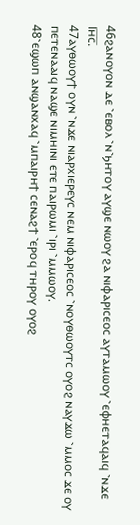46ϩⲁⲛⲟⲩⲟⲛ ⲇⲉ ⳿ⲉⲃⲟⲗ ⳿ⲛ⳿ϧⲏⲧⲟⲩ ⲁⲩϣⲉ ⲛⲱⲟⲩ ϩⲁ ⲛⲓⲫⲁⲣⲓⲥⲉⲟⲥ ⲁⲩⲧⲁⲙⲱⲟⲩ ⳿ⲉⲫⲏⲉⲧⲁϥⲁⲓϥ ⳿ⲛϫⲉ Ⲓⲏ̅ⲥ̅.
47ⲁⲩⲑⲱⲟⲩϯ ⲟⲩⲛ ⳿ⲛϫⲉ ⲛⲓⲁⲣⲭⲓⲉⲣⲉⲩⲥ ⲛⲉⲙ ⲛⲓⲫⲁⲣⲓⲥⲉⲟⲥ ⳿ⲛⲟⲩⲑⲱⲟⲩⲧⲥ ⲟⲩⲟϩ ⲛⲁⲩϫⲱ ⳿ⲙⲙⲟⲥ ϫⲉ ⲟⲩ ⲡⲉⲧⲉⲛⲁⲁⲓϥ ⲛⲁϣⲉ ⲛⲓⲙⲏⲓⲛⲓ ⲉⲧⲉ ⲡⲁⲓⲣⲱⲙⲓ ⳿ⲓⲣⲓ ⳿ⲙⲙⲱⲟⲩ.
48⳿ⲉϣⲱⲡ ⲁⲛϣⲁⲛⲭⲁϥ ⳿ⲙⲡⲁⲓⲣⲏϯ ⲥⲉⲛⲁϩϯ ⳿ⲉⲣⲟϥ ⲧⲏⲣⲟⲩ ⲟⲩⲟϩ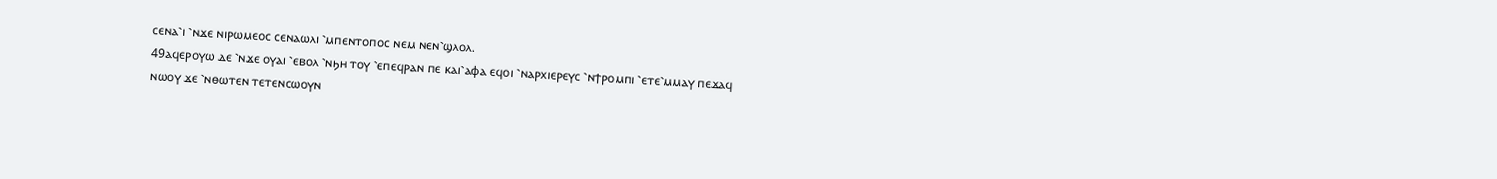ⲥⲉⲛⲁ⳿ⲓ ⳿ⲛϫⲉ ⲛⲓⲣⲱⲙⲉⲟⲥ ⲥⲉⲛⲁⲱⲗⲓ ⳿ⲙⲡⲉⲛⲧⲟⲡⲟⲥ ⲛⲉⲙ ⲛⲉⲛ⳿ϣⲗⲟⲗ.
49ⲁϥⲉⲣⲟⲩⲱ ⲇⲉ ⳿ⲛϫⲉ ⲟⲩⲁⲓ ⳿ⲉⲃⲟⲗ ⳿ⲛϧⲏ ⲧⲟⲩ ⳿ⲉⲡⲉϥⲣⲁⲛ ⲡⲉ ⲕⲁⲓ⳿ⲁⲫⲁ ⲉϥⲟⲓ ⳿ⲛⲁⲣⲭⲓⲉⲣⲉⲩⲥ ⳿ⲛϯⲣⲟⲙⲡⲓ ⳿ⲉⲧⲉ⳿ⲙⲙⲁⲩ ⲡⲉϫⲁϥ ⲛⲱⲟⲩ ϫⲉ ⳿ⲛⲑⲱⲧⲉⲛ ⲧⲉⲧⲉⲛⲥⲱⲟⲩⲛ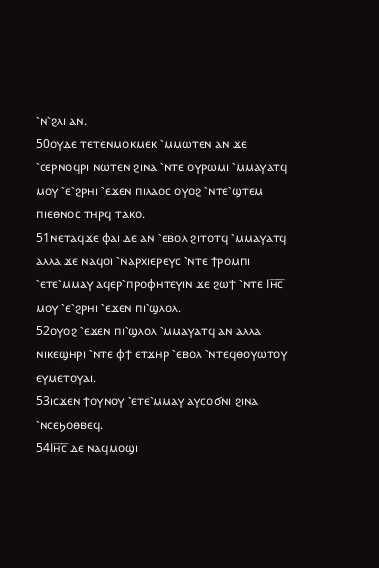⳿ⲛ⳿ϩⲗⲓ ⲁⲛ.
50ⲟⲩⲇⲉ ⲧⲉⲧⲉⲛⲙⲟⲕⲙⲉⲕ ⳿ⲙⲙⲱⲧⲉⲛ ⲁⲛ ϫⲉ ⳿ⲥⲉⲣⲛⲟϥⲣⲓ ⲛⲱⲧⲉⲛ ϩⲓⲛⲁ ⳿ⲛⲧⲉ ⲟⲩⲣⲱⲙⲓ ⳿ⲙⲙⲁⲩⲁⲧϥ ⲙⲟⲩ ⳿ⲉ⳿ϩⲣⲏⲓ ⳿ⲉϫⲉⲛ ⲡⲓⲗⲁⲟⲥ ⲟⲩⲟϩ ⳿ⲛⲧⲉ⳿ϣⲧⲉⲙ ⲡⲓⲉⲑⲛⲟⲥ ⲧⲏⲣϥ ⲧⲁⲕⲟ.
51ⲛⲉⲧⲁϥϫⲉ ⲫⲁⲓ ⲇⲉ ⲁⲛ ⳿ⲉⲃⲟⲗ ϩⲓⲧⲟⲧϥ ⳿ⲙⲙⲁⲩⲁⲧϥ ⲁⲗⲗⲁ ϫⲉ ⲛⲁϥⲟⲓ ⳿ⲛⲁⲣⲭⲓⲉⲣⲉⲩⲥ ⳿ⲛⲧⲉ ϯⲣⲟⲙⲡⲓ ⳿ⲉⲧⲉ⳿ⲙⲙⲁⲩ ⲁϥⲉⲣ⳿ⲡⲣⲟⲫⲏⲧⲉⲩⲓⲛ ϫⲉ ϩⲱϯ ⳿ⲛⲧⲉ Ⲓⲏ̅ⲥ̅ ⲙⲟⲩ ⳿ⲉ⳿ϩⲣⲏⲓ ⳿ⲉϫⲉⲛ ⲡⲓ⳿ϣⲗⲟⲗ.
52ⲟⲩⲟϩ ⳿ⲉϫⲉⲛ ⲡⲓ⳿ϣⲗⲟⲗ ⳿ⲙⲙⲁⲩⲁⲧϥ ⲁⲛ ⲁⲗⲗⲁ ⲛⲓⲕⲉϣⲏⲣⲓ ⳿ⲛⲧⲉ ⲫϯ ⲉⲧϫⲏⲣ ⳿ⲉⲃⲟⲗ ⳿ⲛⲧⲉϥⲑⲟⲩⲱⲧⲟⲩ ⲉⲩⲙⲉⲧⲟⲩⲁⲓ.
53ⲓⲥϫⲉⲛ ϯⲟⲩⲛⲟⲩ ⳿ⲉⲧⲉ⳿ⲙⲙⲁⲩ ⲁⲩⲥⲟϭⲛⲓ ϩⲓⲛⲁ ⳿ⲛⲥⲉϧⲟⲑⲃⲉϥ.
54Ⲓⲏ̅ⲥ̅ ⲇⲉ ⲛⲁϥⲙⲟϣⲓ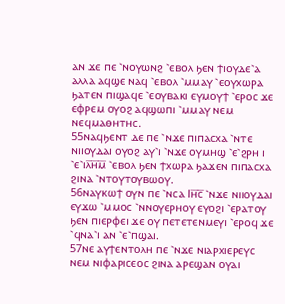ⲁⲛ ϫⲉ ⲡⲉ ⳿ⲛⲟⲩⲱⲛϩ ⳿ⲉⲃⲟⲗ ϧⲉⲛ ϯⲓⲟⲩⲇⲉ⳿ⲁ ⲁⲗⲗⲁ ⲁϥϣⲉ ⲛⲁϥ ⳿ⲉⲃⲟⲗ ⳿ⲙⲙⲁⲩ ⳿ⲉⲟⲩⲭⲱⲣⲁ ϧⲁⲧⲉⲛ ⲡⲓϣⲁϥⲉ ⳿ⲉⲟⲩⲃⲁⲕⲓ ⲉⲩⲙⲟⲩϯ ⳿ⲉⲣⲟⲥ ϫⲉ ⲉⲫⲣⲉⲙ ⲟⲩⲟϩ ⲁϥϣⲱⲡⲓ ⳿ⲙⲙⲁⲩ ⲛⲉⲙ ⲛⲉϥⲙⲁⲑⲏⲧⲏⲥ.
55ⲛⲁϥϧⲉⲛⲧ ⲇⲉ ⲡⲉ ⳿ⲛϫⲉ ⲡⲓⲡⲁⲥⲭⲁ ⳿ⲛⲧⲉ ⲛⲓⲓⲟⲩⲇⲁⲓ ⲟⲩⲟϩ ⲁⲩ⳿ⲓ ⳿ⲛϫⲉ ⲟⲩⲙⲏϣ ⳿ⲉ⳿ϩⲣⲏ ⲓ ⳿ⲉ⳿ⲓⲗ̅ⲏ̅ⲙ̅ ⳿ⲉⲃⲟⲗ ϧⲉⲛ ϯⲭⲱⲣⲁ ϧⲁϫⲉⲛ ⲡⲓⲡⲁⲥⲭⲁ ϩⲓⲛⲁ ⳿ⲛⲧⲟⲩⲧⲟⲩⲃⲱⲟⲩ.
56ⲛⲁⲩⲕⲱϯ ⲟⲩⲛ ⲡⲉ ⳿ⲛⲥⲁ Ⲓⲏ̅ⲥ̅ ⳿ⲛϫⲉ ⲛⲓⲓⲟⲩⲇⲁⲓ ⲉⲩϫⲱ ⳿ⲙⲙⲟⲥ ⳿ⲛⲛⲟⲩⲉⲣⲏⲟⲩ ⲉⲩⲟϩⲓ ⳿ⲉⲣⲁⲧⲟⲩ ϧⲉⲛ ⲡⲓⲉⲣⲫⲉⲓ ϫⲉ ⲟⲩ ⲡⲉⲧⲉⲧⲉⲛⲙⲉⲩⲓ ⳿ⲉⲣⲟϥ ϫⲉ ⳿ϥⲛⲁ⳿ⲓ ⲁⲛ ⳿ⲉ⳿ⲡϣⲁⲓ.
57ⲛⲉ ⲁⲩϯⲉⲛⲧⲟⲗⲏ ⲡⲉ ⳿ⲛϫⲉ ⲛⲓⲁⲣⲭⲓⲉⲣⲉⲩⲥ ⲛⲉⲙ ⲛⲓⲫⲁⲣⲓⲥⲉⲟⲥ ϩⲓⲛⲁ ⲁⲣⲉϣⲁⲛ ⲟⲩⲁⲓ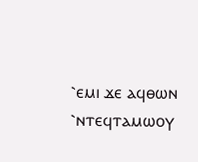⳿ⲉⲙⲓ ϫⲉ ⲁϥⲑⲱⲛ ⳿ⲛⲧⲉϥⲧⲁⲙⲱⲟⲩ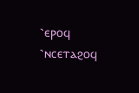⳿ⲉⲣⲟϥ ⳿ⲛⲥⲉⲧⲁϩⲟϥ